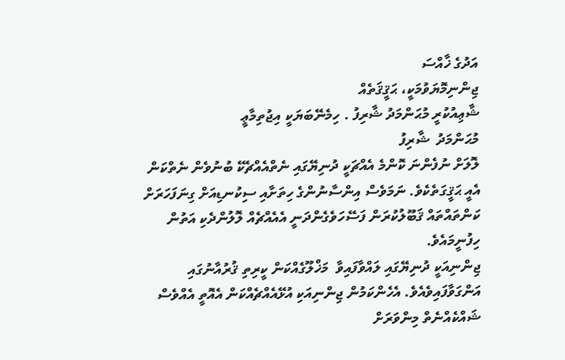އަދުގެ ޚާއްސަ
ޖިންނިމޮޔަވުމަކީ، ޙަޤީޤަތެއް
ޝާޢިއުކުރީ މުޙަންމަދު ޝާރިފު . ހިމެނޭބަޔަކީ އިޖުތިމާޢީ
މުޙަންމަދު  ޝާރިފު
ލޮލަށް ނުފެންނަ ކޮންމެ އެއްޗަކީ ދުނިޔޭގައި ނެތްއެއްޗެކޭ ބުނުވެން ނެތްކަން އެއީ ޙަޤީގަތެކެވެ. ނަމަވެސް އިންސާނުންގެ ހިތަށާއި ސިކުނޑިއަށް ގިނަފަހަރަށް ކަންތައްތައް ޤަބޫލުކުރަން ފަސޭހަވެގެންދަނީ އެއެއްޗެއް ލޮލުންދެކި އަތުން ހިފުނީމައެވެ.
ޖިންނިއަކީ ދުނިޔޭގައި ލައްވާފައިވާ  މަޚްލޫގެއްކަން ކީރިތި ޤުރުއާނުގައި އަންގަވާފައިވެއެވެ. އެހެންކަމުން ޖިންނިއަކި އުޅޭއެއްޗެއްކަން އެއޮތީ އެއްވެސް ޝައްކެއްނެތް މިންވަރަށް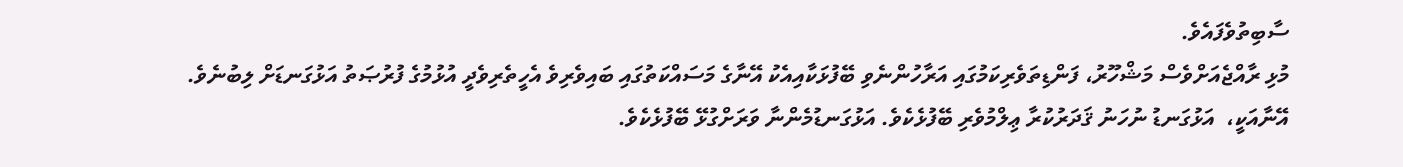ސާބިތުވެފައެވެ.
މުޅި ރާއްޖެއަށްވެސް މަޝްހޫރު، ފަންޑިތަވެރިކަމުގައި އަރާހުންނެވި ބޭފުޅަކާއިއެކު އޭނާގެ މަސައްކަތުގައި ބައިވެރިވެ އެހީތެރިވެދީ އުޅުމުގެ ފުރުޞަތު އަޅުގަނޑަށް ލިބުނެވެ. އޭނާއަކީ،  އަޅުގަނޑު ނުހަނު ޤަދަރުކުރާ ޢިލްމުވެރި ބޭފުޅެކެވެ. އަޅުގަނޑުމެންނާ ވަރަށްގުޅޭ ބޭފުޅެކެވެ.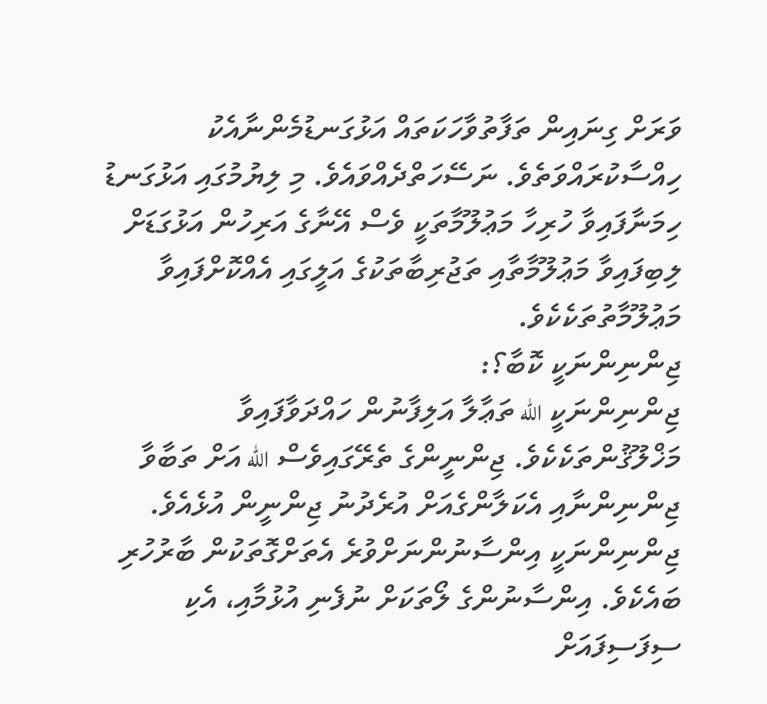ވަރަށް ގިނައިން ތަފާތުވާހަކަތައް އަޅުގަނޑުމެންނާއެކު ހިއްސާކުރައްވަތެވެ. ނަސޭހަތްދެއްވައެވެ. މި ލިޔުމުގައި އަޅުގަނޑު ހިމަނާފައިވާ ހުރިހާ މަޢުލޫމާތަކީ ވެސް އޭނާގެ އަރިހުން އަޅުގަޑަށް ލިބިފައިވާ މަޢުލޫމާތާއި ތަޖުރިބާތަކުގެ އަލީގައި އެއްކޮށްފައިވާ މަޢުލޫމާތުތަކެކެވެ.
ޖިންނިންނަކީ ކޮބާ؟:
ޖިންނިންނަކީ الله ތަޢާލާ އަލިފާނުން ހައްދަވާފައިވާ މަޚްލޫޤުންތަކެކެވެ. ޖިންނީންގެ ތެރޭގައިވެސް الله އަށް ތަބާވާ ޖިންނިންނާއި އެކަލާންގެއަށް އުރެދުނު ޖިންނީން އުޅެއެވެ. ޖިންނިންނަކީ އިންސާނުންނަށްވުރެ އެތަށްގޮތަކުން ބާރުހުރި ބައެކެވެ. އިންސާނުންގެ ލޯތަކަށް ނުފެނި އުޅުމާއި، އެކި ސިފަސިފައަށް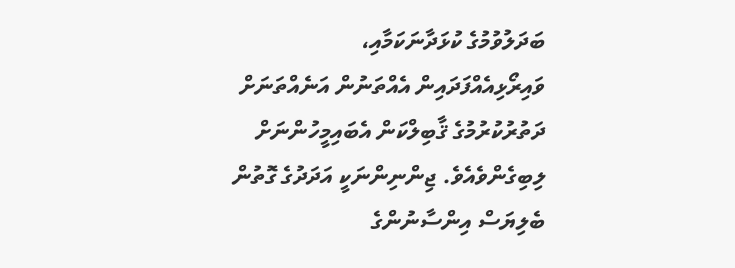ބަދަލުވުމުގެ ކުޅަދާނަކަމާއި، ވައިރޯޅިއެއްފަދައިން އެއްތަނުން އަނެއްތަނަށް ދަތުރުކުރުމުގެ ޤާބިލްކަން އެބައިމީހުންނަށް ލިބިގެންވެއެވެ. ޖިންނިންނަކީ އަދަދުގެ ގޮތުން ބެލިޔަސް އިންސާނުންގެ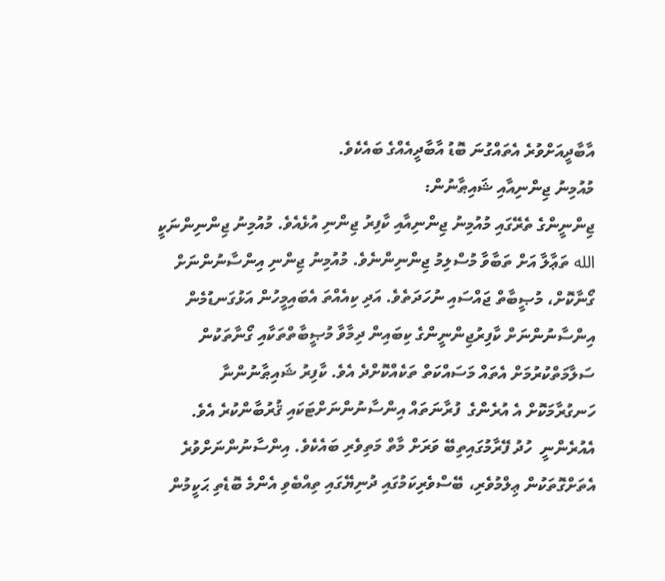އާބާދީއަށްވުރެ އެތައްގުނަ ބޮޑު އާބާދީއެއްގެ ބައެކެވެ.
މުއުމިނު ޖިންނިއާއި ޝައިޠާނުން:
ޖިންނީންގެ ތެރޭގައި މުއުމިނު ޖިންނިއާއި ކާފިރު ޖިންނި އުޅެއެވެ. މުއުމިނު ޖިންނިންނަކީ الله ތަޢާލާ އަށް ތަބާވާ މުސްލިމު ޖިންނިންނެވެ. މުއުމިނު ޖިންނި އިންސާނުންނަށް ގޯނާކޮށް، މުޞީބާތް ޖައްސައި ނުހަދަތެވެ. އަދި ކިއެއްތަ އެބައިމީހުން އަޅުގަނޑުމެން  އިންސާނުންނަށް ކާފިރުޖިންނީންގެ ކިބައިން ދިމާވާ މުޞީބާތްތަކާއި ގޯނާތަކުން ސަލާމަތްކުރުމަށް އެތައް މަސައްކަތް ތަކެއްކޮށްދެ އެވެ. ކާފިރު ޝައިޠާނުންނާ ހަނގުރާމަކޮށް އެ އުރެންގެ  ފުރާނަތައް އިންސާނުންނަށްޓަކައި ޤުރުބާންކުރެ އެވެ. އެއުރެންނީ  ހުދު ފޭރާމުގައިތިބޭ ވަރަށް މާތް މަތިވެރި ބައެކެވެ. އިންސާނުންނަށްވުރެ އެތަށްގޮތަކުން ޢިލްމުވެރި، ބޭސްވެރިކަމުގައި ދުނިޔޭގައި ތިއްބެވި އެންމެ ބޮޑެތި ޙަކީމުން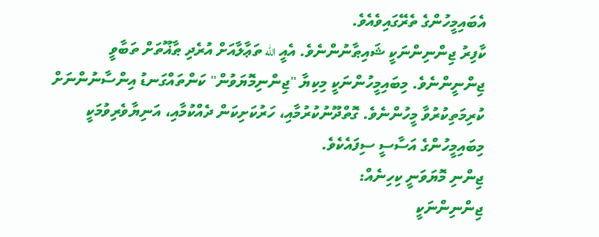އެބައިމީހުންގެ ތެރޭގައިވެއެވެ.
ކާފިރު ޖިންނިންނަކީ ޝައިޠާނުންނެވެ. އެއީ الله ތަޢާލާއަށް އުރެދި ޠާޣޫތަށް ތަބާވީ ޖިންނީންނެވެ. މިބައިމީހުންނަކީ މިކިޔާ "ޖިންނިމޮޔަވުން" ކަންތައްގަނޑު އިންސާނުންނަށް ކުރިމަތިކުރުވާ މީހުންނެވެ. ގޮތްދޫނުކުރުމާއި، ހަރުކަށިކަން ދެއްކުމާއި، އަނިޔާވެރިވުމަކީ މިބައިމީހުންގެ އަސާސީ ސިފައެކެވެ.
ޖިންނި މޮޔަވަނީ ކިހިނެއް:
ޖިންނިންނަކީ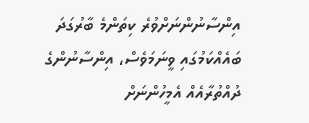އިންސާނުންނަށްވުރެ ކިތަންމެ ބާރުގަދަ ބައެއްކަމުގައި ވީނަމަވެސް، އިންސާނުންގެ ދުއްތުރާއެއް އެމީހުންނަށް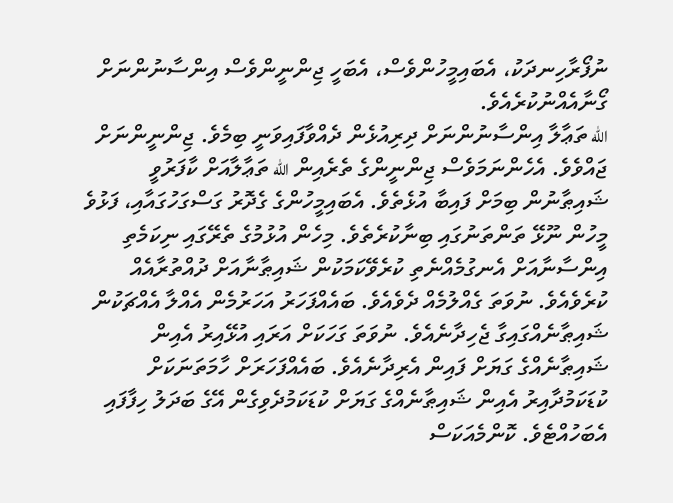ނުފޯރާހިނދަކު، އެބައިމީހުންވެސް، އެބަހީ ޖިންނީންވެސް އިންސާނުންނަށް ގޯނާއެއްނުކުރެއެވެ.
الله ތަޢާލާ އިންސާނުންނަށް ދިރިއުޅެން ދެއްވާފައިވަނީ ބިމެވެ. ޖިންނީންނަށް ޖައްވެވެ. އެހެންނަމަވެސް ޖިންނީންގެ ތެރެއިން الله ތަޢާލާއަށް ކާފަރުވީ ޝައިޠާނުން ބިމަށް ފައިބާ އުޅެތެވެ. އެބައިމީހުންގެ ގެދޮރު ގަސްގަހުގައާއި، ފަޅުވެ މީހުން ނޫޅޭ ތަންތަނުގައި ބިނާކުރެތެވެ. މިހެން އުޅުމުގެ ތެރޭގައި ނިކަމެތި އިންސާނާއަށް އެނގުމެއްނެތި ކުރެވޭކަމަކުން ޝައިޠާނާއަށް ދުއްތުރާއެއް ކުރެވެއެވެ. ނުވަތަ ގެއްލުމެއް ދެވެއެވެ. ބައެއްފަހަރު އަހަރުމެން އެއްލާ އެއްޗަކުން ޝައިޠާނެއްގައިގާ ޖެހިދާނެއެވެ. ނުވަތަ ގަހަކަށް އަރައި އުޅޭއިރު އެއިން ޝައިޠާނެއްގެ ގަޔަށް ފައިން އެރިދާނެއެވެ. ބައެއްފަހަރަށް ހާމަތަނަކަށް ކުޑަކަމުދާއިރު އެއިން ޝައިޠާނެއްގެ ގަޔަށް ކުޑަކަމުދެވިގެން އޭގެ ބަދަލު ހިފާފައި އެބަހުއްޓެވެ. ކޮންމެއަކަސް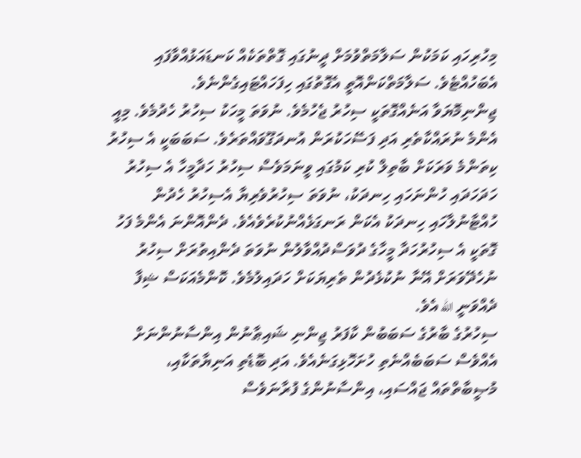މިހުރިހައި ކަމަކުން ސަލާމަތްވުމަށް ދީނުގައި ގޮތްތަކެއް ކަނޑައަޅުއްވާފައި އެބަހުއްޓެވެ. ސަލާމަތްކަންއޮތީ އެގޮތުގައި ހިފަހައްޓައިގެންނެވެ.
ޖިންނިމޮޔަވާ އަނެއްގޮތަކީ ސިހުރު ޖެހުމެވެ. ނުވަތަ މީހަކު ސިހުރު ހެދުމެވެ. މިއީ އެންމެ ނުރައްކާތެރި އަދި ފަސޭހަކުރަން އުނދަގޫވައްތަރެވެ. ސަބަބަކީ އެ ސިހުރު ކިތަންމެ ވަރަކަށް ބާތިލް ކުރި ކަމުގައި ވީނަމަވެސް ސިހުރު ހަދާމީހާ އެ ސިހުރު ހަދަހަދައި ހުންނަހައި ހިނދަކު، ނުވަތަ ސިހުރުވެރިޔާ އެސިހުރު ހެދުން ހުއްޓާނުލާހައި ހިނދަކު އެކަން ރަނގަޅެއްނުކުރެވެއެވެ. ދެންއޮންނަ އެންމެ ފަހު ގޮތަކީ އެ ސިހުރުހަދާ މީހާގެ ދުވަސްދުއްވާލުން ނުވަތަ ދެންއިތުރަށް ސިހުރު ނުހެދޭވަރަށް އޭނާ ނުކުޅެދުން ތެރިޔަކަށް ހަދައިލުމެވެ. ކޮންމެއަކަސް ޝިފާ ދެއްވަނީ الله އެވެ.
ސިހުރުގެ ބާރުގެ ސަބަބުން ކާފަރު ޖިންނި ޝައިޠާނުން އިންސާނުންނަށް އެއްވެސް ސަބަބެއްނެތި ހުށަހޮޅިގަނެއެވެ. އަދި ބޮޑެތި އަނިޔާތަކާއި، މުޞީބާތްތައް ޖައްސައި، އިންސާނުންގެ ފުރާނަވެސް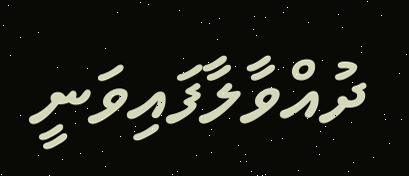ދުއްވާލާފައިވަނީ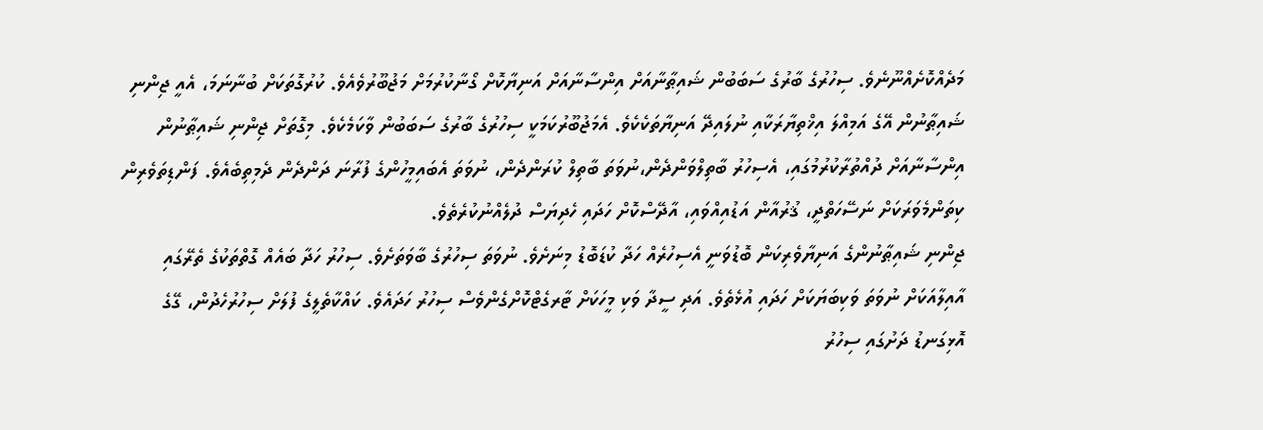މަދެއްކޮށެއްނޫނެވެ. ސިހުރުގެ ބާރުގެ ސަބަބުން ޝައިޠާނާއަށް އިންސާނާއަށް އަނިޔާކޮށް ގޯނާކުރުމަށް މަޖުބޫރުވެއެވެ. ކުރުގޮތަކަށް ބުނާނަމަ، އެއީ ޖިންނި ޝައިޠާނުން އޭގެ އަމިއްލަ އިޚްތިޔާރަކާއި ނުލައިދޭ އަނިޔާތަކެކެވެ. އެމަޖުބޫރުކަމަކީ ސިހުރުގެ ބާރުގެ ސަބަބުން ވާކަމެކެވެ. މިގޮތަށް ޖިންނި ޝައިޠާނުން އިންސާނާއަށް ދުއްތުރާކުރުމުގައި، އެސިހުރު ބާތިލްވަންދެން،ނުވަތަ ބާތިލް ކުރަންދެން، ނުވަތަ އެބައިމީހުންގެ ފުރާނަ ދަންދެން ދެމިތިބެއެވެ. ފަންޑިތަވެރިން ކިތަންމެވަރަކަށް ނަސޭހަތްދީ، ޤުރުއާން އަޑުއިއްވައި، އާދޭސްކޮށް ހަދައި ހެދިޔަސް ދުލެއްނުކުރެތެވެ.
ޖިންނި ޝައިޠާނުންގެ އަނިޔާވެރިކަން ބޮޑުވަނީ އެސިހުރެއް ހަދާ ކުޑަބޮޑު މިނަށެވެ. ނުވަތަ ސިހުރުގެ ބާވަތަށެވެ. ސިހުރު ހަދާ ބައެއް ގޮތްތަކުގެ ތެރޭގައި އާއިލާއަކަށް ނުވަތަ ވަކިބަޔަކަށް ހަދައި އުޅެތެވެ. އަދި ސީދާ ވަކި މީހަކަށް ޓާރގެޓްކޮށްގެންވެސް ސިހުރު ހަދައެވެ. ކައްކާތެލީގެ ފުލަށް ސިހުރުހެދުން، ގޭގެ އޮޅިގަނޑު ދަށުގައި ސިހުރު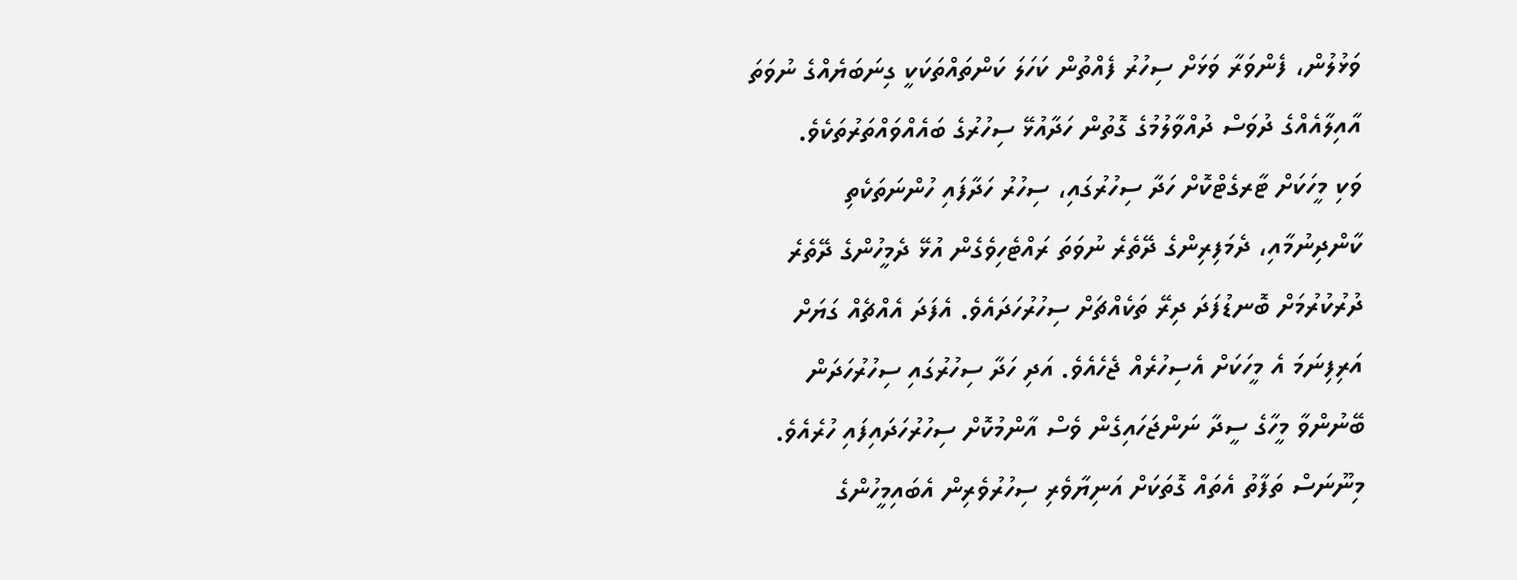ވަޅުލުން، ފެންވަރާ ވަޅަށް ސިހުރު ފެއްތުން ކަހަލަ ކަންތައްތަކަކީ ގިނަބަޔެއްގެ ނުވަތަ އާއިލާއެއްގެ ދުވަސް ދުއްވާލުމުގެ ގޮތުން ހަދާއުޅޭ ސިހުރުގެ ބައެއްވައްތަރުތަކެވެ.
ވަކި މީހަކަށް ޓާރގެޓްކޮށް ހަދާ ސިހުރުގައި، ސިހުރު ހަދާފައި ހުންނަތަކެތި ކާންދިނުމާއި، ދެމަފިރިންގެ ދޭތެރެ ނުވަތަ ރައްޓެހިވެގެން އުޅޭ ދެމީހުންގެ ދޭތެރެ ދުރުކުރުމަށް ބޮނޑުފަދަ ދިރޭ ތަކެއްޗަށް ސިހުރުހަދައެވެ. އެފަދަ އެއްޗެއް ގަޔަށް އަރިފިނަމަ އެ މީހަކަށް އެސިހުރެއް ޖެހެއެވެ. އަދި ހަދާ ސިހުރުގައި ސިހުރުހަދަން ބޭނުންވާ މީހާގެ ސީދާ ނަންޖަހައިގެން ވެސް އާންމުކޮށް ސިހުރުހަދައިފައި ހުރެއެވެ. މިނޫނަސް ތަފާތު އެތައް ގޮތަކަށް އަނިޔާވެރި ސިހުރުވެރިން އެބައިމީހުންގެ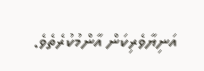އަނިޔާވެރިކަން އާންމުކުރެތެވެ.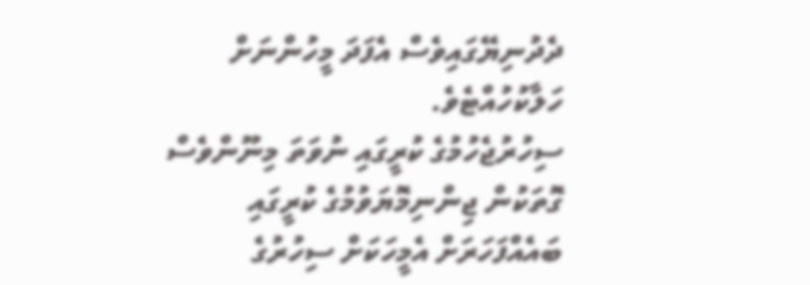ދެދުނިޔޭގައިވެސް އެފަދަ މީހުންނަށް ހަލާކުހުއްޓެވެ.
ސިހުރުޖެހުމުގެ ކުރީގައި ނުވަތަ މިނޫންވެސް ގޮތަކުން ޖިންނިމޮޔަވުމުގެ ކުރީގައި ބައެއްފަހަރަށް އެމީހަކަށް ސިހުރުގެ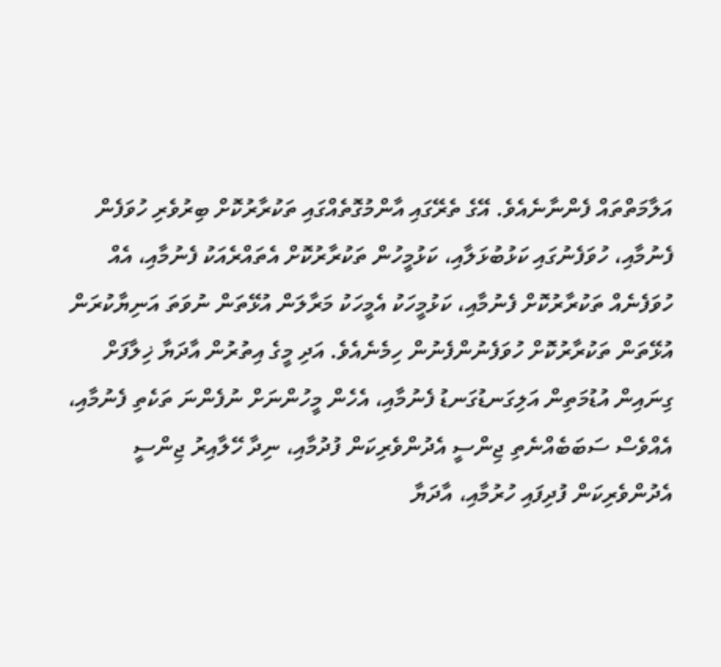އަލާމަތްތައް ފެންނާނެއެވެ. އޭގެ ތެރޭގައި އާންމުގޮތެއްގައި ތަކުރާރުކޮށް ބިރުވެރި ހުވަފެން ފެނުމާއި، ހުވަފެނުގައި ކަޅުބުޅަލާއި، ކަޅުމީހުން ތަކުރާރުކޮށް އެތައްރެއަކު ފެނުމާއި، އެއް ހުވަފެނެއް ތަކުރާރުކޮށް ފެނުމާއި، ކަޅުމީހަކު އެމީހަކު މަރާލަން އުޅޭތަން ނުވަތަ އަނިޔާކުރަން އުޅޭތަން ތަކުރާރުކޮށް ހުވަފެނުންފެނުން ހިމެނެއެވެ. އަދި މީގެ އިތުރުން އާދަޔާ ޚިލާފަށް ގިނައިން އުޑުމަތިން އަލިގަނޑުގަނޑު ފެނުމާއި، އެހެން މީހުންނަށް ނުފެންނަ ތަކެތި ފެނުމާއި، އެއްވެސް ސަބަބެއްނެތި ޖިންސީ އެދުންވެރިކަން ފުދުމާއި، ނިދާ ހޭލާއިރު ޖިންސީ އެދުންވެރިކަން ފުދިފައި ހުރުމާއި، އާދަޔާ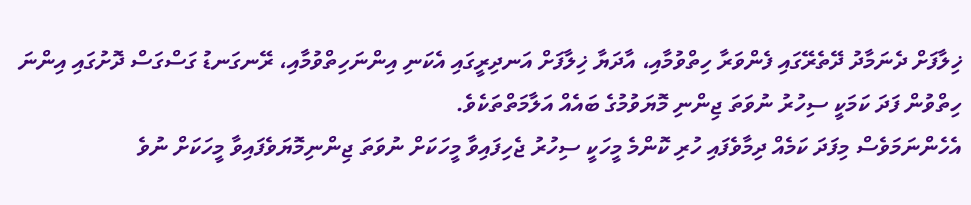ޚިލާފަށް ދެނަމާދު ދޭތެރޭގައި ފެންވަރާ ހިތްވުމާއި، އާދަޔާ ޚިލާފަށް އަނދިރީގައި އެކަނި އިންނަހިތްވުމާއި، ރޭނގަނޑު ގަސްގަސް ދޮށުގައި އިންނަ ހިތްވުން ފަދަ ކަމަކީ ސިހުރު ނުވަތަ ޖިންނި މޮޔަވުމުގެ ބައެއް އަލާމަތްތަކެވެ.
އެހެންނަމަވެސް މިފަދަ ކަމެއް ދިމާވެފައި ހުރި ކޮންމެ މީހަކީ ސިހުރު ޖެހިފައިވާ މީހަކަށް ނުވަތަ ޖިންނިމޮޔަވެފައިވާ މީހަކަށް ނުވެ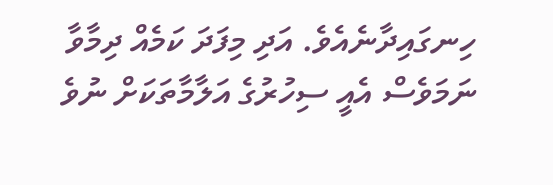ހިނގައިދާނެއެވެ. އަދި މިފަދަ ކަމެއް ދިމާވާ ނަމަވެސް އެއީ ސިހުރުގެ އަލާމާތަކަށް ނުވެ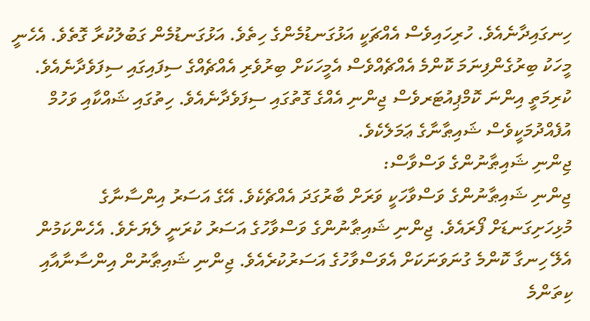ހިނގައިދާނެއެވެ. ހުރިހައިވެސް އެއްޗަކީ އަޅުގަނޑުމެންގެ ހިތެވެ. އަޅުގަނޑުމެން ގަބުލުކުރާ ގޮތެވެ. އެހެނީ މީހަކު ބިރުގެންފިނަމަ ކޮންމެ އެއްޗެއްވެސް އެމީހަކަށް ބިރުވެރި އެއްޗެއްގެ ސިފައިގައި ސިފަވެދާނެއެވެ. ކުރިމަތީ އިންނަ ކޮމްޕިއުޓަރވެސް ޖިންނި އެއްގެ ގޮތުގައި ސިފަވެދާނެއެވެ. ހިތުގައި ޝައްކާއި ވަހުމް އުފެއްދުމަކީވެސް ޝައިޠާނާގެ ޢަމަލެކެވެ.
ޖިންނި ޝައިޠާނުންގެ ވަސްވާސް:
ޖިންނި ޝައިޠާނުންގެ ވަސްވާހަކީ ވަރަށް ބާރުގަދަ އެއްޗެކެވެ. އޭގެ އަސަރު އިންސާނާގެ މުޅިހަށިގަނޑަށް ފޯރައެވެ. ޖިންނި ޝައިޠާނުންގެ ވަސްވާހުގެ އަސަރު ކުރަނީ ލެޔަށެވެ. އެހެންކަމުން އެލޭ ހިނގާ ކޮންމެ ގުނަވަނަކަށް އެވަސްވާހުގެ އަސަރުކުރެއެވެ. ޖިންނި ޝައިޠާނުން އިންސާނާއާއި ކިތަންމެ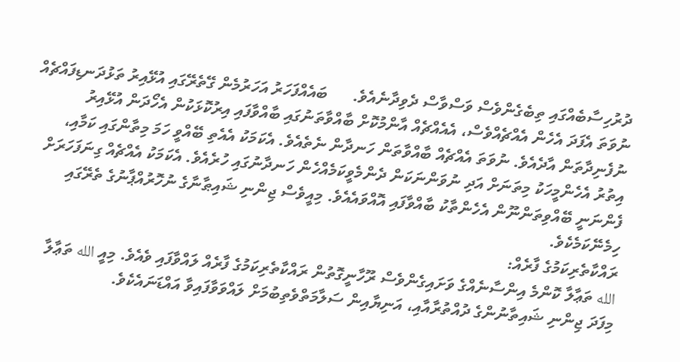ދުރުހިސާބެއްގައި ތިބެގެންވެސް ވަސްވާސް ދެވިދާނެއެވެ.      ބައެއްފަހަރު އަހަރުމެން ގޭތެރޭގައި އުޅޭއިރު ތަޅުދަނޑިފައްޗެއް ނުވަތަ އެފަދަ އެހެން އެއްޗެއްވެސް، އެއެއްޗެއް އާންމުކޮށް ބާއްވާތަނުގައި ބާއްވާފައި އިރުކޮޅަކުން އެހޯދަން އުޅޭއިރު ނުފެނިދާތަން އާދެއެވެ. ނުވަތަ އެއްޗެއް ބާއްވާތަން ހަނދާން ނެތެއެވެ. އެކަމަކު އެއެތި ބޭއްވީ ހަމަ މިތާންގައި ކަމާއި، އިތުރު އެހެންމީހަކު މިތަނަށް އަދި ނުވަންނަކަން ދެންމެވީކަމެއްހެން ހަނދާނުގައި ހުރެއެވެ. އެކަމަކު އެއްޗެއް ގިނަފަހަރަށް ފެންނަނީ ބޭއްވިތަންނޫން އެހެންތާކު ބާއްވާފައި އޮއްވައެއެވެ. މިއީވެސް ޖިންނި ޝައިޠާނާގެ ނުހޮރުއްޕާނުގެ ތެރޭގައި ހިމެނޭކަމެކެވެ.
ރައްކާތެރިކަމުގެ ފާރެއް:
الله ތަޢާލާ ކޮންމެ އިންސާނެއްގެ ވަށައިގެންވެސް ރޫހާނީގޮތުން ރައްކާތެރިކަމުގެ ފާރެއް ލައްވާފައި ވެއެވެ. މިއީ الله ތަޢާލާ މިފަދަ ޖިންނި ޝައިތާނުންގެ ދުއްތުރާއާއި، އަނިޔާއިން ސަލާމަތްވެތިބުމަށް ލައްވަވާފައިވާ އައްޑަނައެކެވެ.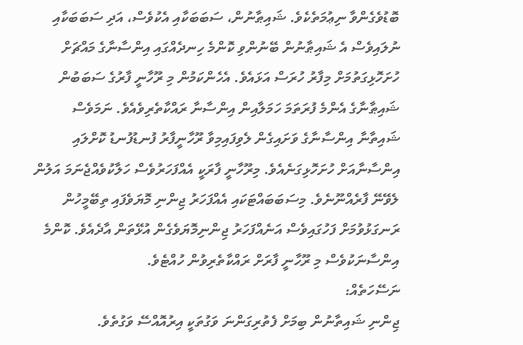ބޮޑުވެގެންވާ ނިޢުމަތެކެވެ. ޝައިޠާނުން، ސަބަބަކާއި އެކުވެސް، އަދި ސަބަބަކާއި ނުލައިވެސް އެ ޝައިޠާނުން ބޭނުންވި ކޮންމެ ހިނދެއްގައި އިންސާނާގެ މައްޗަށް ހުށަހޮޅިގަތުމަށް މިފާރު ހުރަސް އަޅައެވެ. އެހެންކަމުން މި ރޫހާނީ ފާރުގެ ސަބަބުން ޝައިޠާނާގެ އެންމެ ފުރަތަމަ ހަމަލާއިން އިންސާނާ ރައްކާތެރިވެއެވެ. ނަމަވެސް ޝައިތާނާ އިންސާނާގެ ވަށައިގެން ލެވިފައިމިވާ ރޫހާނީފާރު ފުނޑުފުނޑު ކޮށްލައި އިންސާނާއަށް ހުށަހޮޅިގަނެއެވެ. މިރޫހާނީ ފާރަކީ އެއްފަހަރުވެސް ހަލާކުވެއްޖެނަމަ އަލުން ލެވޭނޭ ފާރެއްނޫނެވެ. މިސަބަބައްޓަކައި އެއްފަހަރު ޖިންނި މޮޔަވެފައި ތިބޭމީހުން ރަނގަޅުވުމަށް ފަހުގައިވެސް އަނެއްފަހަރު ޖިންނިމޮޔަވެގެން އުޅޭތަން އާދެއެވެ. ކޮންމެ އިންސާނަކުވެސް މި ރޫހާނީ ފާރަށް ރައްކާތެރިވުން ހުއްޓެވެ.
ނަސޭހަތެއް:
ޖިންނި ޝައިތާނުން ބިމަށް ފެތުރިގަންނަ ވަގުތަކީ އިރުއޮއްސޭ ވަގުތެވެ.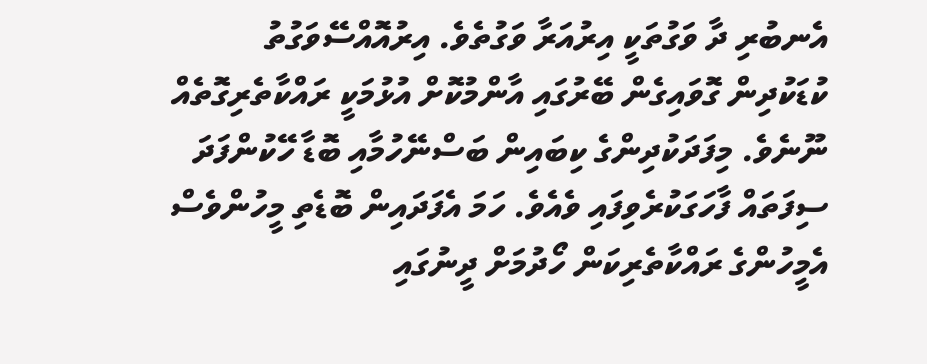އެނބުރި ދާ ވަގުތަކީ އިރުއަރާ ވަގުތެވެ. އިރުއޮއްސޭވަގުތު ކުޑަކުދިން ގޮވައިގެން ބޭރުގައި އާންމުކޮށް އުޅުމަކީ ރައްކާތެރިގޮތެއް ނޫނެވެ. މިފަދަކުދިންގެ ކިބައިން ބަސްނޭހުމާއި ބޮޑާ ހޭކުންފަދަ ސިފަތައް ފާހަގަކުރެވިފައި ވެއެވެ. ހަމަ އެފަދައިން ބޮޑެތި މީހުންވެސް އެމީހުންގެ ރައްކާތެރިކަން ހޯދުމަށް ދީނުގައި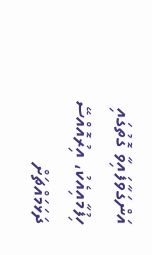އަންގަވާފައިވާ ގޮތުގައި ހިފުމާއިއެކު، އިރުއޮއްސޭ ދަޅަމައްޗަށް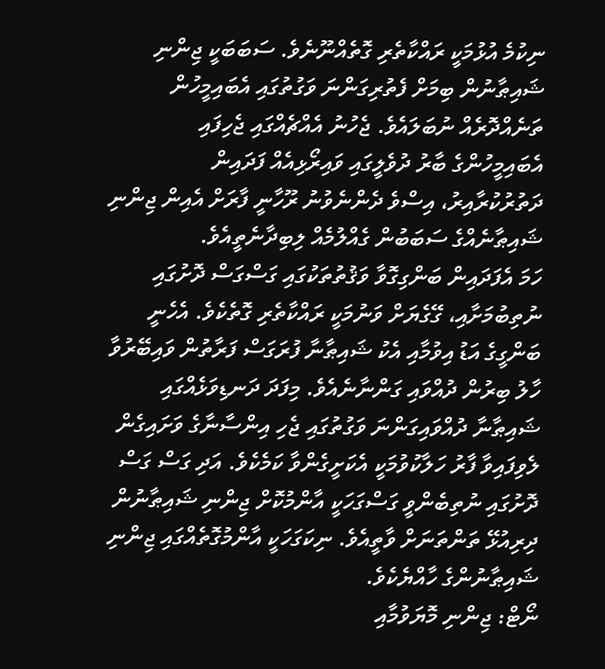ނިކުމެ އުޅުމަކީ ރައްކާތެރި ގޮތެއްނޫނެވެ. ސަބަބަކީ ޖިންނި ޝައިޠާނުން ބިމަށް ފެތުރިގަންނަ ވަގުތުގައި އެބައިމީހުން ތަނެއްދޮރެއް ނުބަލައެވެ. ޖެހުނު އެއްޗެއްގައި ޖެހިފައި އެބައިމީހުންގެ ބާރު ދުވެލީގައި ވައިރޯޅިއެއް ފަދައިން ދަތުރުކުރާއިރު، އިސްވެ ދެންނެވުނު ރޫހާނީ ފާރަށް އެއިން ޖިންނި ޝައިޠާނެއްގެ ސަބަބުން ގެއްލުމެއް ލިބިދާނެތީއެވެ.
ހަމަ އެފަދައިން ބަންގިގޮވާ ވަޤުތުތަކުގައި ގަސްގަސް ދޮށުގައި ނުތިބުމަށާއި، ގޭގެޔަށް ވަނުމަކީ ރައްކާތެރި ގޮތެކެވެ. އެހެނީ ބަންގީގެ އަޑު އިވުމާއި އެކު ޝައިޠާނާ ފުރަގަސް ފަރާތުން ވައިބޭރުވާ ހާލު ބިރުން ދުއްވައި ގަންނާނެއެވެ. މިފަދަ ދަނޑިވަޅެއްގައި ޝައިޠާނާ ދުއްވައިގަންނަ ވަގުތުގައި ޖެހި އިންސާނާގެ ވަށައިގެން ލެވިފައިވާ ފާރު ހަލާކުވުމަކީ އެކަށީގެންވާ ކަމެކެވެ. އަދި ގަސް ގަސް ދޮށުގައި ނުތިބެންވީ ގަސްގަހަކީ އާންމުކޮށް ޖިންނި ޝައިޠާނުން ދިރިއުޅޭ ތަންތަނަށް ވާތީއެވެ. ނިކަގަހަކީ އާންމުގޮތެއްގައި ޖިންނި ޝައިޠާނުންގެ ހާއްޔެކެވެ.
ނޯޓް: ޖިންނި މޮޔަވުމާއި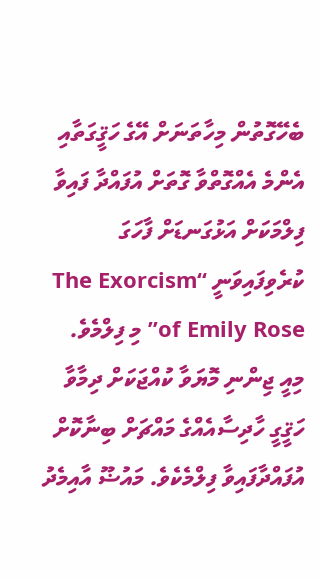ބެހޭގޮތުން މިހާތަނަށް އޭގެ ހަޤީގަތާއި އެންމެ އެއްގޮތްވާ ގޮތަށް އުފައްދާ ފައިވާ ފިލްމަކަށް އަޅުގަނޑަށް ފާހަގަ ކުރެވިފައިވަނީ “The Exorcism of Emily Rose” މި ފިލްމެވެ. މިއީ ޖިންނި މޮޔަވާ ކުއްޖަކަށް ދިމާވާ ހަޤީގީ ހާދިސާއެއްގެ މައްޗަށް ބިނާކޮށް އުފައްދާފައިވާ ފިލްމެކެވެ. މައުޟޫ އާއިމެދު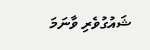ޝައުގުވެރި ވާނަމަ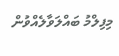މިފިލްމު ބައްލަވާލެއްވުން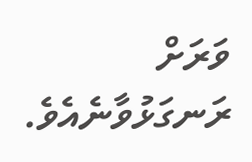ވަރަށް ރަނގަޅުވާނެއެވެ.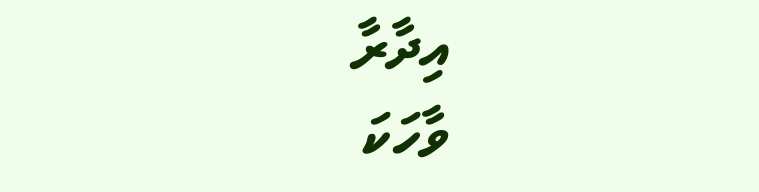އިދާރާ
ވާހަކަ